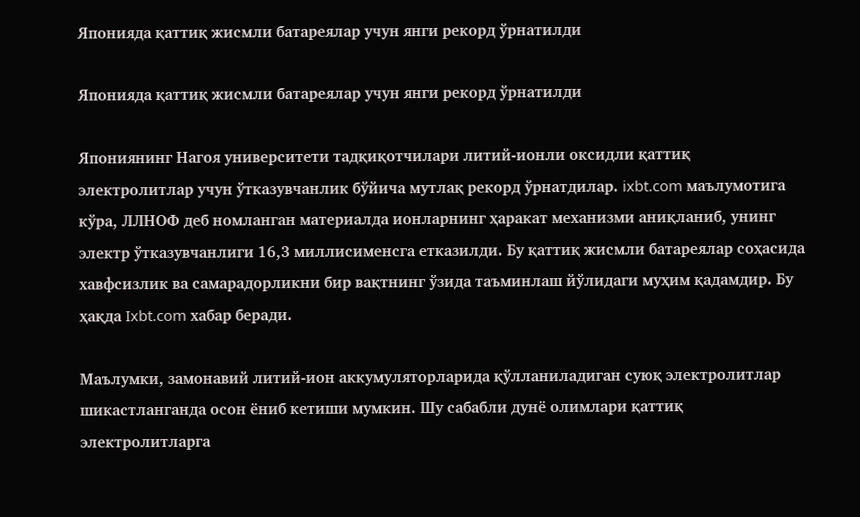Японияда қаттиқ жисмли батареялар учун янги рекорд ўрнатилди

Японияда қаттиқ жисмли батареялар учун янги рекорд ўрнатилди

Япониянинг Нагоя университети тадқиқотчилари литий-ионли оксидли қаттиқ электролитлар учун ўтказувчанлик бўйича мутлақ рекорд ўрнатдилар. ixbt.com маълумотига кўра, ЛЛНОФ деб номланган материалда ионларнинг ҳаракат механизми аниқланиб, унинг электр ўтказувчанлиги 16,3 миллисименсга етказилди. Бу қаттиқ жисмли батареялар соҳасида хавфсизлик ва самарадорликни бир вақтнинг ўзида таъминлаш йўлидаги муҳим қадамдир. Бу ҳақда Ixbt.com хабар беради.

Маълумки, замонавий литий-ион аккумуляторларида қўлланиладиган суюқ электролитлар шикастланганда осон ёниб кетиши мумкин. Шу сабабли дунё олимлари қаттиқ электролитларга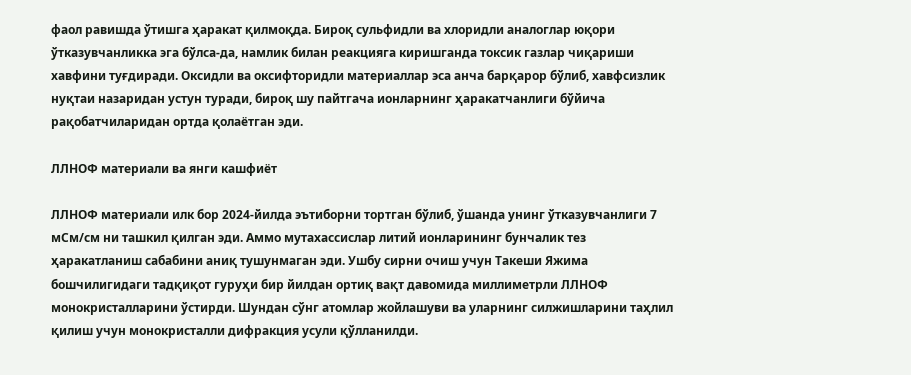фаол равишда ўтишга ҳаракат қилмоқда. Бироқ сульфидли ва хлоридли аналоглар юқори ўтказувчанликка эга бўлса-да, намлик билан реакцияга киришганда токсик газлар чиқариши хавфини туғдиради. Оксидли ва оксифторидли материаллар эса анча барқарор бўлиб, хавфсизлик нуқтаи назаридан устун туради, бироқ шу пайтгача ионларнинг ҳаракатчанлиги бўйича рақобатчиларидан ортда қолаётган эди.

ЛЛНОФ материали ва янги кашфиёт

ЛЛНОФ материали илк бор 2024-йилда эътиборни тортган бўлиб, ўшанда унинг ўтказувчанлиги 7 мСм/см ни ташкил қилган эди. Аммо мутахассислар литий ионларининг бунчалик тез ҳаракатланиш сабабини аниқ тушунмаган эди. Ушбу сирни очиш учун Такеши Яжима бошчилигидаги тадқиқот гуруҳи бир йилдан ортиқ вақт давомида миллиметрли ЛЛНОФ монокристалларини ўстирди. Шундан сўнг атомлар жойлашуви ва уларнинг силжишларини таҳлил қилиш учун монокристалли дифракция усули қўлланилди.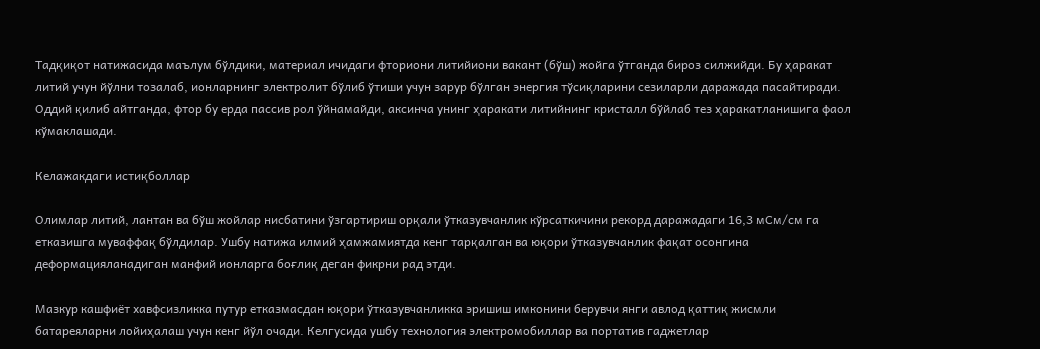Тадқиқот натижасида маълум бўлдики, материал ичидаги фториони литийиони вакант (бўш) жойга ўтганда бироз силжийди. Бу ҳаракат литий учун йўлни тозалаб, ионларнинг электролит бўлиб ўтиши учун зарур бўлган энергия тўсиқларини сезиларли даражада пасайтиради. Оддий қилиб айтганда, фтор бу ерда пассив рол ўйнамайди, аксинча унинг ҳаракати литийнинг кристалл бўйлаб тез ҳаракатланишига фаол кўмаклашади.

Келажакдаги истиқболлар

Олимлар литий, лантан ва бўш жойлар нисбатини ўзгартириш орқали ўтказувчанлик кўрсаткичини рекорд даражадаги 16,3 мСм/см га етказишга муваффақ бўлдилар. Ушбу натижа илмий ҳамжамиятда кенг тарқалган ва юқори ўтказувчанлик фақат осонгина деформацияланадиган манфий ионларга боғлиқ деган фикрни рад этди.

Мазкур кашфиёт хавфсизликка путур етказмасдан юқори ўтказувчанликка эришиш имконини берувчи янги авлод қаттиқ жисмли батареяларни лойиҳалаш учун кенг йўл очади. Келгусида ушбу технология электромобиллар ва портатив гаджетлар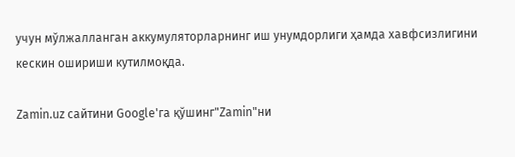учун мўлжалланган аккумуляторларнинг иш унумдорлиги ҳамда хавфсизлигини кескин ошириши кутилмоқда.

Zamin.uz сайтини Google'га қўшинг"Zamin"ни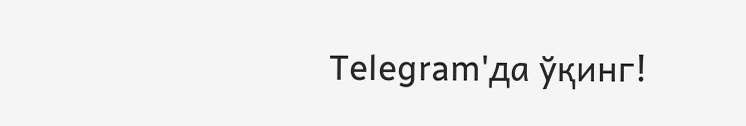Telegram'да ўқинг!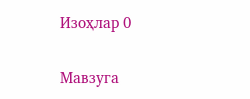Изоҳлар 0

Мавзуга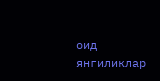оид янгиликлар